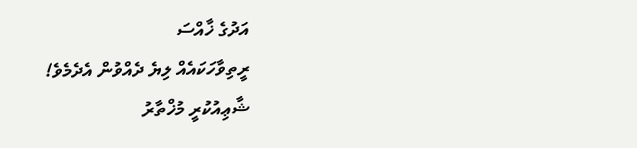އަދުގެ ޚާއްސަ
ރީތިވާހަކައެއް ލިޔެ ދެއްވުން އެދެމެވެ!
ޝާޢިއުކުރީ މުޚްތާރު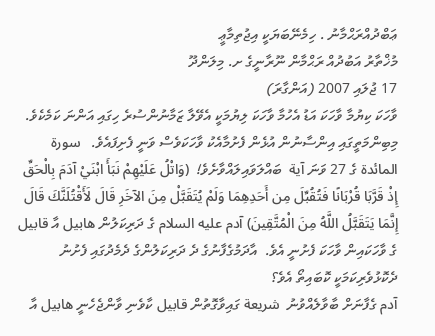ޢަބްދުއްރަޙްމާނު . ހިމެނޭބަޔަކީ އިޖުތިމާޢީ
މުޚްތާރު އަބުދުއް ރަޙްމާން ނޫރާނީގެ ށ. މިލަންދޫ
17 ޖުލައި 2007 (އަންގާރަ)
ވާހަކަ ކިޔުމާ ވާހަކަ އަޑު އެހުމާ ވާހަކަ ލިޔުމަކީ އެވޭލާ ޒަމާނުންސުރެ ހިގައި އަންނަ ކަމެކެވެ. މިބިންމަތީގައި އިންސާނުން އުޅެން ފެށުމާއެކު ވާހަކަވެސް ވަނީ ފެށިފައެވެ.   سورة المائدة ގެ 27 ވަނަ آية  ބައްލަވައިލައްވާށެވެ!  (وَاتْلُ عَلَيْهِمْ نَبَأَ ابْنَيْ آدَمَ بِالْحَقِّ إِذْ قَرَّبَا قُرْبَانًا فَتُقُبِّلَ مِن أَحَدِهِمَا وَلَمْ يُتَقَبَّلْ مِنَ الآخَرِ قَالَ لَأَقْتُلَنَّكَ قَالَ إِنَّمَا يَتَقَبَّلُ اللَّهُ مِنَ الْمُتَّقِينَ) آدم عليه السلام ގެ ދަރިކަލުން هابيل އާ قابيل ގެ ވާހަކައިން ވާހަކަ ފެށުނީ އެވެ.  އާދަމުގެފާނުގެ ދެ ދަރިކަލުންގެ ދެމެދުގައި ފެށުނު ދެކޮޅުވެރިކަމަކީ ކޮބައިތޯ އެވެ؟
آدم ގެފާނަށް ބާވާލެއްވުނު  شريعة ގައިވާގޮތުން قابيل ކާވެނި ވާންޖެހެނީ هابيل އާ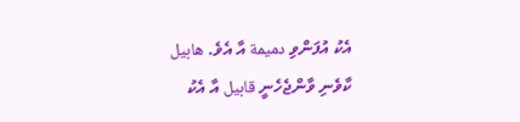އެކު އުފަންވި دميمة އާ އެވެ. هابيل ކާވެނި ވާންޖެހެނީ قابيل އާ އެކު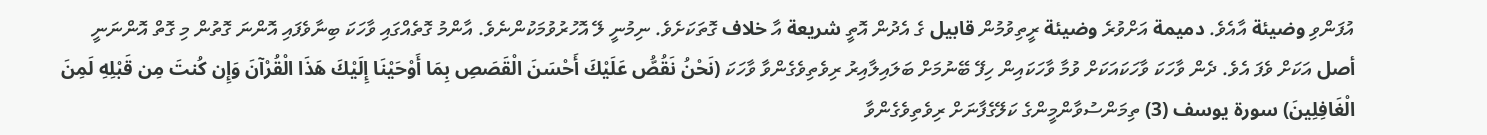އުފަންވި وضيئة އާއެވެ. دميمة އަށްވުރެ وضيئة ރީތިވުމުން قابيل ގެ އެދުން އޮތީ شريعة އާ خلاف ގޮތަކަށެވެ. ނިމުނީ ލޭ އޮހުރުވުމަކުންނެވެ. އާންމު ގޮތެއްގައި ވާހަކަ ބިނާވެފައި އޮންނަ ގޮތުން މި ގޮތް އޮންނަނީ  أصل އަކަށް ވެފަ އެވެ. ދެން ވާހަކަ ވާހަކައަކަށް ވުމާ ވާހަކައިން ހިފޭ ބޭނުމަށް ބަލައިލާއިރު ރިވެތިވެގެންވާ ވާހަކަ (نَحْنُ نَقُصُّ عَلَيْكَ أَحْسَنَ الْقَصَصِ بِمَا أَوْحَيْنَا إِلَيْكَ هَذَا الْقُرْآنَ وَإِن كُنتَ مِن قَبْلِهِ لَمِنَ الْغَافِلِينَ) سورة يوسف (3) ތިމަންސުވާންމީންގެ ކަލޭގެފާނަށް ރިވެތިވެގެންވާ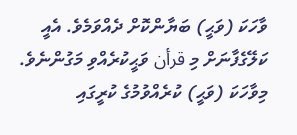ވާހަކަ (ވަޙީ) ބަޔާންކޮށް ދެއްވަމެވެ. އެއީ ކަލޭގެފާނަށް މި قرأن ވަޙީކުރެއްވި މަގުންނެވެ. މިވާހަކަ (ވަޙީ) ކުރެއްވުމުގެ ކުރީގައި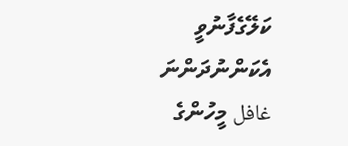ކަލޭގެފާނުވީ އެކަންނުދަންނަ غافل މީހުންގެ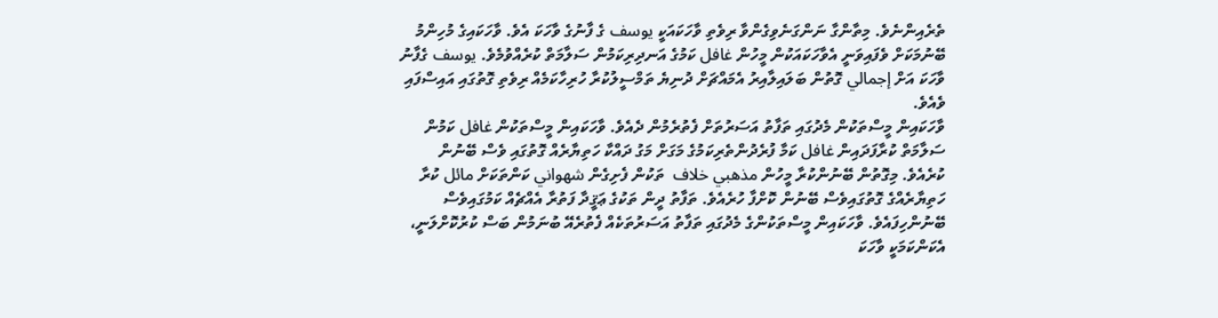ތެރެއިންނެވެ. މިތާންގާ ނަންގަނެވިގެންވާ ރިވެތި ވާހަކައަކީ يوسف ގެ ފާނުގެ ވާހަކަ އެވެ. ވާހަކައިގެ މުހިންމު ބޭނުމަކަށް ވެފައިވަނީ އެވާހަކައަކުން މީހުން غافل ކަމުގެ އަނދިރިކަމުން ސަލާމަތް ކުރެއްވުމެވެ. يوسف ގެފާނު ވާހަކަ އަށް إجمالي ގޮތުން ބަލައިލާއިރު އެމައްޗަށް ދުނިޔެ ތަމްސީލުކުރާ ހުރިހާކަމެއް ރިވެތި ގޮތުގައި އައިސްފައި ވެއެވެ.
ވާހަކައިން މީސްތަކުން މެދުގައި ތަފާތު އަސަރުތަށް ފެތުރެމުން ދެއެވެ. ވާހަކައިން މީސްތަކުން غافل ކަމުން ސަލާމަތް ކުރާފަދައިން غافل ކަމާ ފުރެދުންތެރިކަމުގެ މަގަށް މަގު ދައްކާ ހަތިޔާރެއް ގޮތުގައި ވެސް ބޭނުން ކުރެއެވެ. މިގޮތުން ބޭނުންކުރާ މީހުން مذهبي خلاف  ތަކުން ފެށިގެން شهواني ކަންތަކަށް مائل ކުރާ ހަތިޔާރެއްގެ ގޮތުގައިވެސް ބޭނުން ކޮށްފާ ހުރެއެވެ. ތަފާތު ދީން ތަކުގެ ޢަޤީދާ ފަތުރާ އެއްޗެއް ކަމުގައިވެސް ބޭނުންހިފައެވެ. ވާހަކައިން މީސްތަކުންގެ މެދުގައި ތަފާތު އަސަރުތަކެއް ފެތުރެއޭ ބުނަމުން ބަސް ކުރުކޮށްލަނީ، އެކަންކަމަކީ ވާހަކަ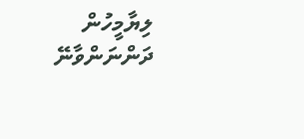ލިޔާމީހުން ދަންނަންވާނޭ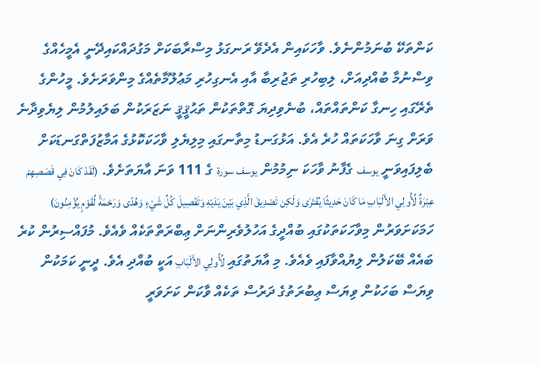ކަންތަކޭ ބުނަމުންނެވެ. ވާހަކައިން އެދެވޭ ރަނގަޅު މިސްރާބަކަށް މަގުދައްކައިދޭނީ އެމީހެއްގެ ވިސްނުމާ ބުއްދިއަށް، ލިބިހުރި ތަޖުރިބާ އާއި އެނގިހުރި މަޢުލޫމާތެއްގެ މިންވަރަށެވެ. މީހުންގެ ތެރޭގައި ހިނގާ ކަންތައްތައް، ބުނެވިދިޔަ ގޮތްތަކުން ތަޙުޤީޤީ ނަޒަރަކުން ބަލައިލުމުން ލިޔެވިދާނެ ވަރަށް ގިނަ ވާހަކަތައް ހުރެ އެވެ. އަޅުގަނޑު މިތާނގައި މިލިޔެލި ވާހަކަކޮޅުގެ އަމާޒުފަތްގަނޑަކަށް ބެލިފައިވަނީ يوسف  ގެފާނު ވާހަކަ ނިމުމުން يوسف سورة  ގެ 111 ވަނަ އާޔަތަށެވެ. (لَقَدْ كَانَ فِي قَصَصِهِمْ عِبْرَةٌ لِّأُولِي الأَلْبَابِ مَا كَانَ حَدِيثًا يُفْتَرَى وَلَكِن تَصْدِيقَ الَّذِي بَيْنَ يَدَيْهِ وَتَفْصِيلَ كُلِّ شَيْءٍ وَهُدًى وَرَحْمَةً لِّقَوْمٍ يُؤْمِنُونَ) ހަމަކަށަވަރުން މިވާހަކަތަކުގައި ބުއްދީގެ އަހުލުވެރިންނަށް ޢިބްރަތްތަކެއް ވެއެވެ. މުފައްސިރުން ކުރެ ބައެއް ބޭކަލުން ލިޔުއްވާފައި ވެއެވެ. މި އާޔަތުގައި لِّأُولِي الأَلْبَابِ އަކީ ބުއްދި އެވެ. ދީނީ ކަމަކުން ވިޔަސް ބަހަކުން ވިޔަސް ޢިބުރަތުގެ ދަރުސް ތަކެއް ވާކަން ކަށަވަރީ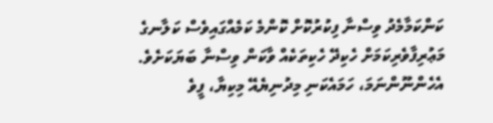ކަންކަމާމެދު ވިސްނާ ފިކުރުކޮށް ކޮންމެ ކަމެއްގައިވެސް ކަލާނގެ މަޢުރިފާވެރިކަމަށް ހެކިދޭ ހެކިތަކެއް ވާކަން ވިސްނާ ބަޔަކަށެވެ. އެހެންނޫންނަމަ، ހަމައެކަނި މިދުނިޔެއޭ މިކިޔާ، ފީވެ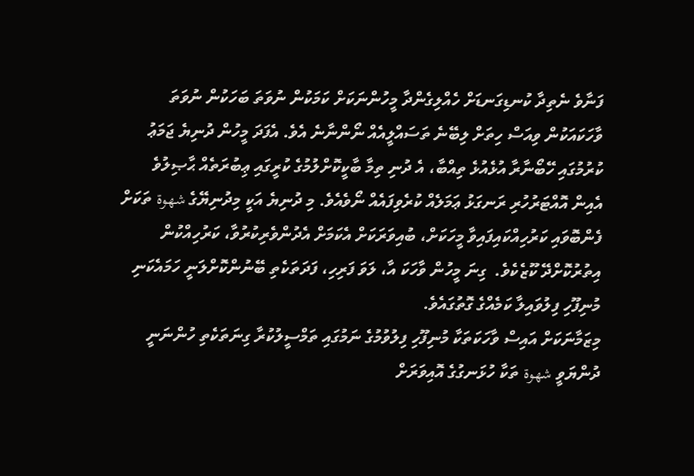ފަނާވެ ނެތިދާ ކުނޑިގަނޑަށް ހެއްލިގެންދާ މީހުންނަކަށް ކަމަކުން ނުވަތަ ބަހަކުން ނުވަތަ ވާހަކައަކުން ވިއަސް ހިތަށް ލިބޭނެ ތަސައްލީއެއް ނޯންނާނެ އެވެ. އެފަދަ މީހުން ދުނިޔެ ޖަމަޢު ކުރުމުގައި ހޭބޯނާރާ އުޅެއުޅެ ތިއްބާ، އެ ދުނި ތިމާ ބާކީކޮށްލުމުގެ ކުރީގައި ޢިބުރަތެއް ޙާޞިލުވެ އެއިން އޮއްޓަރުހުރި ރަނގަޅު ޢަމަލެއް ކުރެވިފައެއް ނޯވެއެވެ. މި ދުނިޔެ އަކީ މިދުނިޔޭގެ شهوة ތަކަށް ފެންބޮވައި ކަރުހިއްކައިފައިވާ މީހަކަށް، ބުއިވަރަކަށް އެކަމަށް އެދުންވެރިކުރުވާ، ކަރުހިއްކުން އިތުރުކޮށްދޭ ކޫޒެކެވެ.  ގިނަ މީހުން ވާހަކަ އާ، ލަވަ ފަރިހި، ފަދަތަކެތި ބޭނުންކޮށްލަނީ ހަމައެކަނި މުނިފޫހި ފިލުވައިލާ ކަމެއްގެ ގޮތުގައެވެ.
މިޒަމާނަކަށް އައިސް ވާހަކަތަކާ މުނިފޫހި ފިލުވުމުގެ ނަމުގައި ތަމްސީލުކުރާ ގިނަތަކެތި ހުންނަނީ ދުންޔަވީ شهوة ތަކާ ހުޅަނގުގެ އޮއިވަރަށް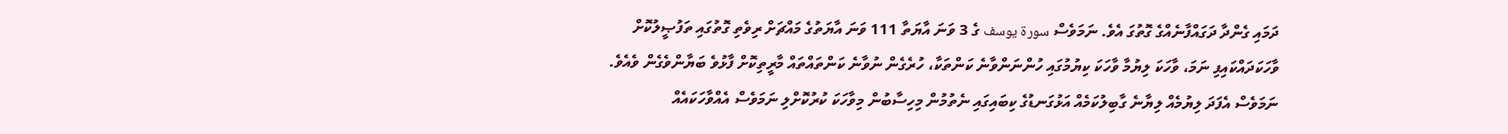ދަމައި ގެންދާ ދަގައްފާނެއްގެ ގޮތުގަ އެވެ. ނަމަވެސް سورة يوسف ގެ 3 ވަނަ އާޔަތާ 111 ވަނަ އާޔަތުގެ މައްޗަށް ރިވެތި ގޮތުގައި ތަފުޞީލުކޮށް ވާހަކަދައްކައިފި ނަމަ، ވާހަކަ ލިޔުމާ ވާހަކަ ކިޔުމުގައި ހުންނަންވާނެ ކަންތަކާ، ހުރެގެން ނުވާނެ ކަންތައްތައް މާރީތިކޮށް ފާޅުވެ ބަޔާންވެގެން ވެއެވެ. ނަމަވެސް އެފަދަ ލިޔުމެއް ލިޔާނެ ގާބިލުކަމެއް އަޅުގަނޑުގެ ކިބައިގައި ނެތުމުން މިހިސާބުން މިވާހަކަ ކުރުކޮށްލި ނަމަވެސް އެއްވާހަކައެއް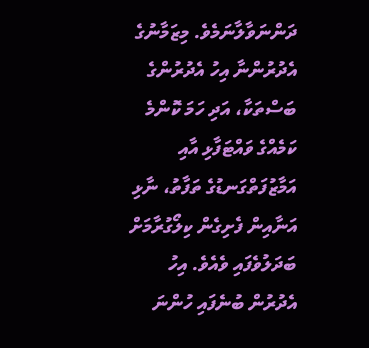ދަންނަވާލާނަމެވެ. މިޒަމާނުގެ އެދުރުންނާ އިހު އެދުރުންގެ ބަސްތަކާ، އަދި ހަމަ ކޮންމެ ކަމެއްގެ ވައްޓަފާޅި އާއި އަމާޒުފަތްގަނޑުގެ ތަފާތު، ނާޅި އަނާއިން ފެށިގެން ކިލޯގުރާމަށް ބަދަލުވެފައި ވެއެވެ. އިހު އެދުރުން ބުނެފައި ހުންނަ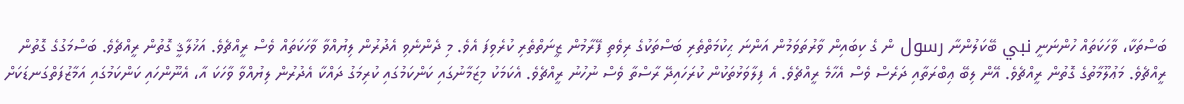ބަސްތަކާ، ވާހަކަތައް ހުންނަނީ نبي ބޭކަލުންނާ رسول ން ގެ ކިބައިން ވާރުތަވަމުން އަންނަ ޙިކުމަތްތެރި ބަސްތަކުގެ ރިވެތި ފޭރާމުން ޒީނަތްތެރި ކުރެވިފަ އެވެ. މި ދެންނެވި އެދުރުން ލިޔުއްވާ ވާހަކަތައް ވެސް ރީއްޗެވެ. އަޚުލާޤީ ގޮތުން ރީއްޗެވެ. ބަސްމަގުގެ ގޮތުން ރީއްޗެވެ. މަޢުލޫމާތުގެ ގޮތުން ރީއްޗެވެ. އޭން ލިބޭ ޢިބްރަތާއި ދަރެސް ވެސް އެހާމެ ރީއްޗެވެ. އެ ފިލާވަޅުތަކުން ކުރަހައިދޭ ރާސްތާ ވެސް ނުހުނު ރީއްޗެވެ. އެކަމަކު މިޒަމާނުގައި ކަންކަމުގައި ކުރިމަގު ދައްކާ އެދުރުން ލިޔުއްވާ ވާހަކަ އާ، އެނޫންހައި ކަންކަމުގައި އަމާޒުފަތްގަނޑަކަށް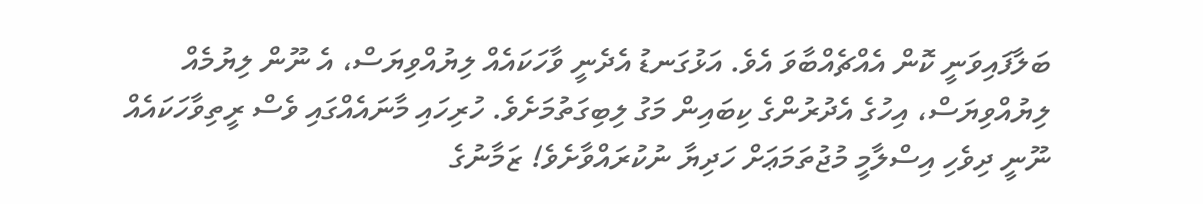ބަލާފައިވަނީ ކޮން އެއްޗެއްބާވަ އެވެ. އަޅުގަނޑު އެދެނީ ވާހަކައެއް ލިޔުއްވިޔަސް، އެ ނޫން ލިޔުމެއް ލިޔުއްވިޔަސް، އިހުގެ އެދުރުންގެ ކިބައިން މަގު ލިބިގަތުމަށެވެ. ހުރިހައި މާނައެއްގައި ވެސް ރީތިވާހަކައެއް ނޫނީ ދިވެހި އިސްލާމީ މުޖުތަމަޢަށް ހަދިޔާ ނުކުރައްވާށެވެ! ޒަމާނުގެ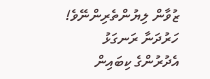ޒުވާން ލިޔުންތެރިންނޭވެ! ހަރުދަނާ ރަނގަޅު އެދުރުންގެ ކިބައިން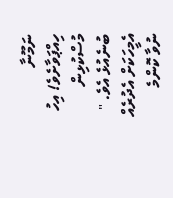ނަމޫނާ ހިއްޕަވާށެވެ! އިހު މުސްކުޅިން ބުނެއުޅެ އެވެ. " އެމީހަކަށް އެދުރެއް ނުވާ ކޮންމެ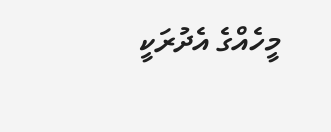މީހެއްގެ އެދުރަކީ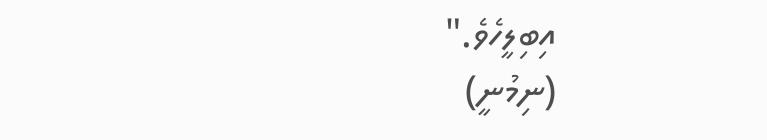އިބިލީހެވެ."
(ނިމުނީ)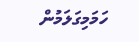ހަމަމިގަލަމުން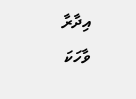އިދާރާ
ވާހަކަ